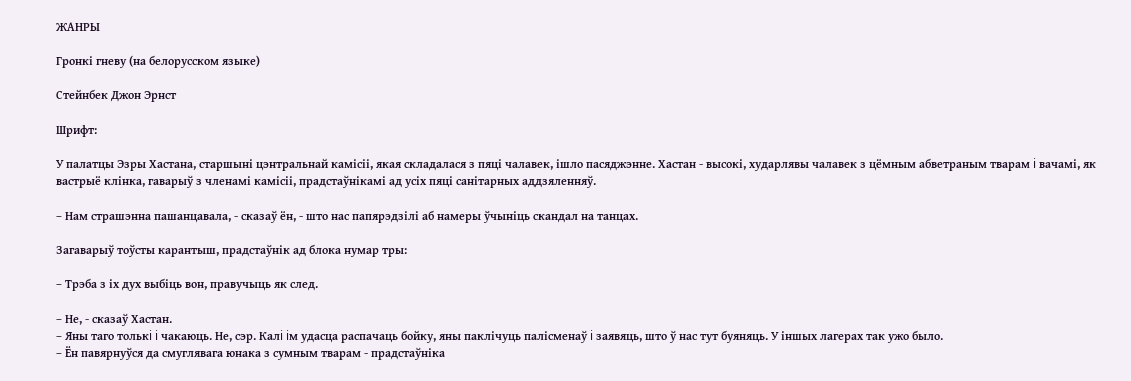ЖАНРЫ

Гронкi гневу (на белорусском языке)

Стейнбек Джон Эрнст

Шрифт:

У палатцы Эзры Хастана, старшынi цэнтральнай камiсii, якая складалася з пяцi чалавек, iшло пасяджэнне. Хастан - высокi, хударлявы чалавек з цёмным абветраным тварам i вачамi, як вастрыё клiнка, гаварыў з членамi камiсii, прадстаўнiкамi ад усiх пяцi санiтарных аддзяленняў.

– Нам страшэнна пашанцавала, - сказаў ён, - што нас папярэдзiлi аб намеры ўчынiць скандал на танцах.

Загаварыў тоўсты карантыш, прадстаўнiк ад блока нумар тры:

– Трэба з iх дух выбiць вон, правучыць як след.

– Не, - сказаў Хастан.
– Яны таго толькi i чакаюць. Не, сэр. Калi iм удасца распачаць бойку, яны паклiчуць палiсменаў i заявяць, што ў нас тут буяняць. У iншых лагерах так ужо было.
– Ён павярнуўся да смуглявага юнака з сумным тварам - прадстаўнiка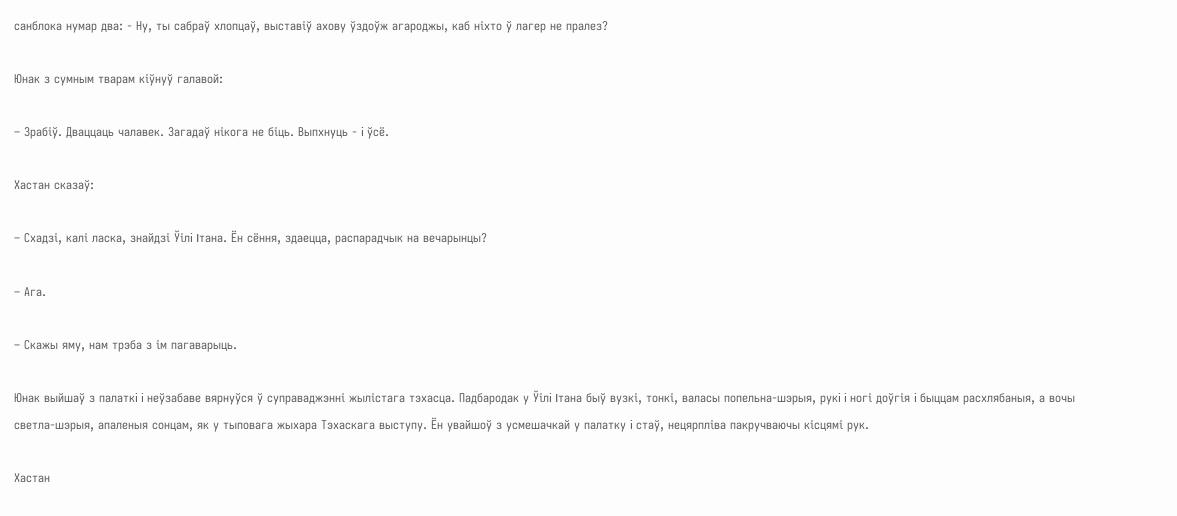санблока нумар два: - Ну, ты сабраў хлопцаў, выставiў ахову ўздоўж агароджы, каб нiхто ў лагер не пралез?

Юнак з сумным тварам кiўнуў галавой:

– Зрабiў. Дваццаць чалавек. Загадаў нiкога не бiць. Выпхнуць - i ўсё.

Хастан сказаў:

– Схадзi, калi ласка, знайдзi Ўiлi Iтана. Ён сёння, здаецца, распарадчык на вечарынцы?

– Ага.

– Скажы яму, нам трэба з iм пагаварыць.

Юнак выйшаў з палаткi i неўзабаве вярнуўся ў суправаджэннi жылiстага тэхасца. Падбародак у Ўiлi Iтана быў вузкi, тонкi, валасы попельна-шэрыя, рукi i ногi доўгiя i быццам расхлябаныя, а вочы светла-шэрыя, апаленыя сонцам, як у тыповага жыхара Тэхаскага выступу. Ён увайшоў з усмешачкай у палатку i стаў, нецярплiва пакручваючы кiсцямi рук.

Хастан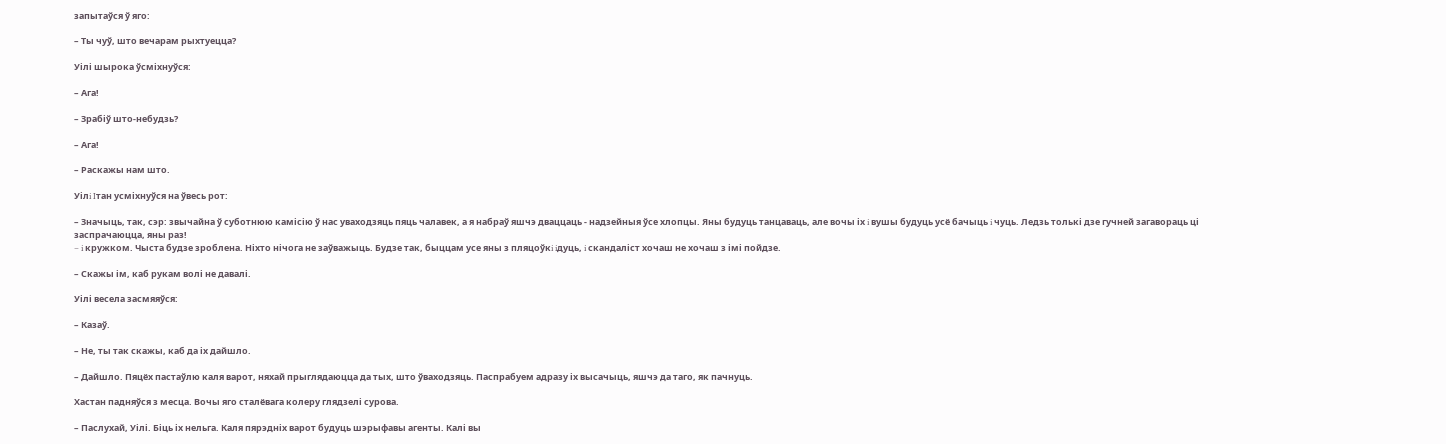запытаўся ў яго:

– Ты чуў, што вечарам рыхтуецца?

Уiлi шырока ўсмiхнуўся:

– Ага!

– Зрабiў што-небудзь?

– Ага!

– Раскажы нам што.

Уiлi Iтан усмiхнуўся на ўвесь рот:

– Значыць, так, сэр: звычайна ў суботнюю камiсiю ў нас уваходзяць пяць чалавек, а я набраў яшчэ дваццаць - надзейныя ўсе хлопцы. Яны будуць танцаваць, але вочы iх i вушы будуць усё бачыць i чуць. Ледзь толькi дзе гучней загавораць цi заспрачаюцца, яны раз!
– i кружком. Чыста будзе зроблена. Нiхто нiчога не заўважыць. Будзе так, быццам усе яны з пляцоўкi iдуць, i скандалiст хочаш не хочаш з iмi пойдзе.

– Скажы iм, каб рукам волi не давалi.

Уiлi весела засмяяўся:

– Казаў.

– Не, ты так скажы, каб да iх дайшло.

– Дайшло. Пяцёх пастаўлю каля варот, няхай прыглядаюцца да тых, што ўваходзяць. Паспрабуем адразу iх высачыць, яшчэ да таго, як пачнуць.

Хастан падняўся з месца. Вочы яго сталёвага колеру глядзелi сурова.

– Паслухай, Уiлi. Бiць iх нельга. Каля пярэднiх варот будуць шэрыфавы агенты. Калi вы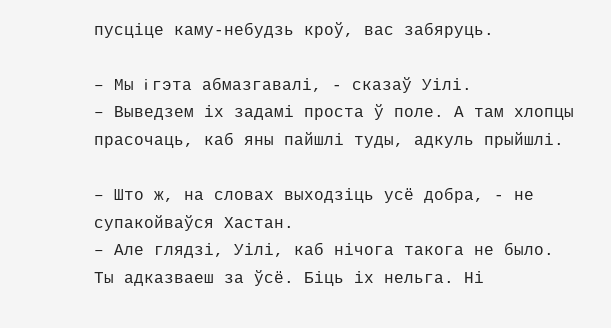пусцiце каму-небудзь кроў, вас забяруць.

– Мы i гэта абмазгавалi, - сказаў Уiлi.
– Выведзем iх задамi проста ў поле. А там хлопцы прасочаць, каб яны пайшлi туды, адкуль прыйшлi.

– Што ж, на словах выходзiць усё добра, - не супакойваўся Хастан.
– Але глядзi, Уiлi, каб нiчога такога не было. Ты адказваеш за ўсё. Бiць iх нельга. Нi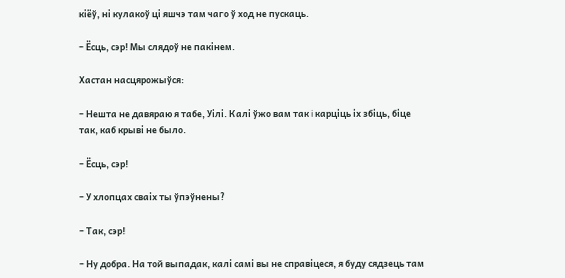кiёў, нi кулакоў цi яшчэ там чаго ў ход не пускаць.

– Ёсць, сэр! Мы слядоў не пакiнем.

Хастан насцярожыўся:

– Нешта не давяраю я табе, Уiлi. Калi ўжо вам так i карцiць iх збiць, бiце так, каб крывi не было.

– Ёсць, сэр!

– У хлопцах сваiх ты ўпэўнены?

– Так, сэр!

– Ну добра. На той выпадак, калi самi вы не справiцеся, я буду сядзець там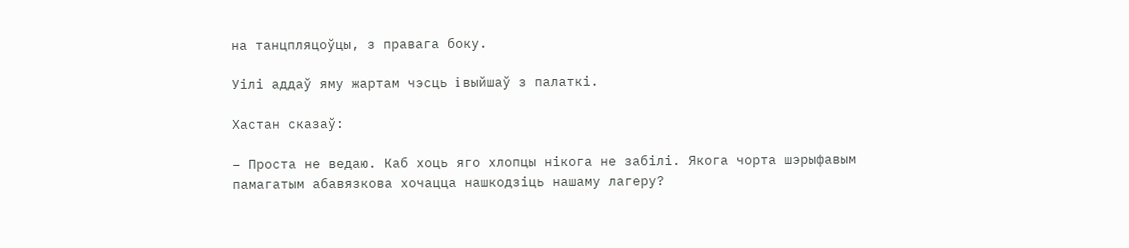на танцпляцоўцы, з правага боку.

Уiлi аддаў яму жартам чэсць i выйшаў з палаткi.

Хастан сказаў:

– Проста не ведаю. Каб хоць яго хлопцы нiкога не забiлi. Якога чорта шэрыфавым памагатым абавязкова хочацца нашкодзiць нашаму лагеру?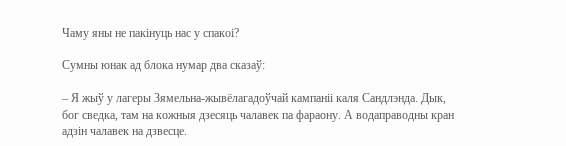Чаму яны не пакiнуць нас у спакоi?

Сумны юнак ад блока нумар два сказаў:

– Я жыў у лагеры Зямельна-жывёлагадоўчай кампанii каля Сандлэнда. Дык, бог сведка, там на кожныя дзесяць чалавек па фараону. А водаправодны кран адзiн чалавек на дзвесце.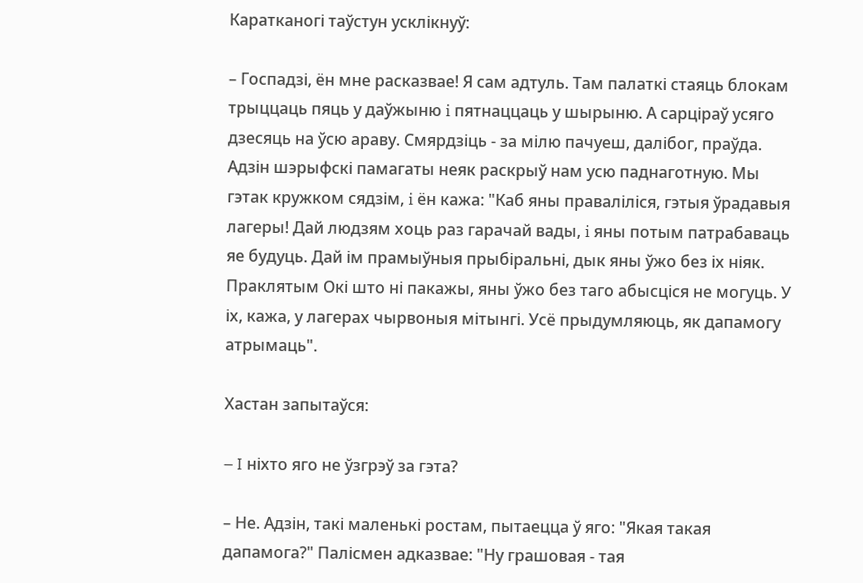Каратканогi таўстун усклiкнуў:

– Госпадзi, ён мне расказвае! Я сам адтуль. Там палаткi стаяць блокам трыццаць пяць у даўжыню i пятнаццаць у шырыню. А сарцiраў усяго дзесяць на ўсю араву. Смярдзiць - за мiлю пачуеш, далiбог, праўда. Адзiн шэрыфскi памагаты неяк раскрыў нам усю паднаготную. Мы гэтак кружком сядзiм, i ён кажа: "Каб яны правалiлiся, гэтыя ўрадавыя лагеры! Дай людзям хоць раз гарачай вады, i яны потым патрабаваць яе будуць. Дай iм прамыўныя прыбiральнi, дык яны ўжо без iх нiяк. Праклятым Окi што нi пакажы, яны ўжо без таго абысцiся не могуць. У iх, кажа, у лагерах чырвоныя мiтынгi. Усё прыдумляюць, як дапамогу атрымаць".

Хастан запытаўся:

– I нiхто яго не ўзгрэў за гэта?

– Не. Адзiн, такi маленькi ростам, пытаецца ў яго: "Якая такая дапамога?" Палiсмен адказвае: "Ну грашовая - тая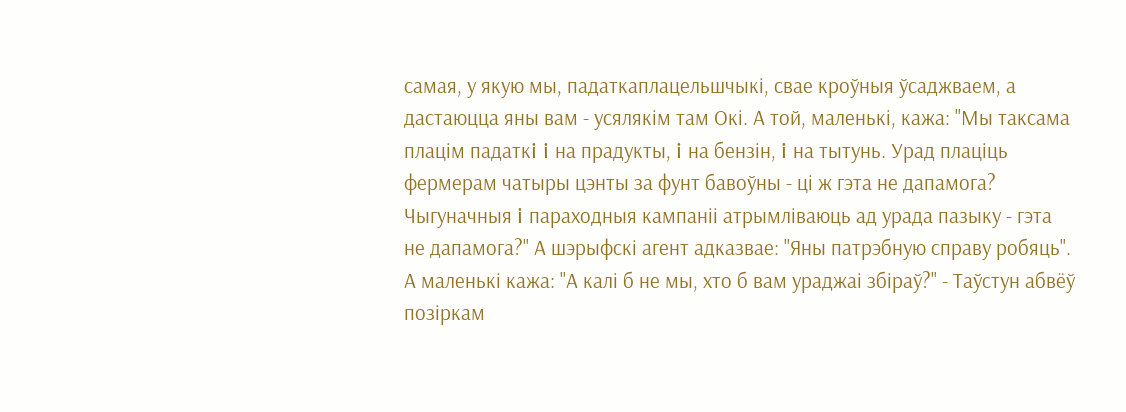самая, у якую мы, падаткаплацельшчыкi, свае кроўныя ўсаджваем, а дастаюцца яны вам - усялякiм там Окi. А той, маленькi, кажа: "Мы таксама плацiм падаткi i на прадукты, i на бензiн, i на тытунь. Урад плацiць фермерам чатыры цэнты за фунт бавоўны - цi ж гэта не дапамога? Чыгуначныя i параходныя кампанii атрымлiваюць ад урада пазыку - гэта не дапамога?" А шэрыфскi агент адказвае: "Яны патрэбную справу робяць". А маленькi кажа: "А калi б не мы, хто б вам ураджаi збiраў?" - Таўстун абвёў позiркам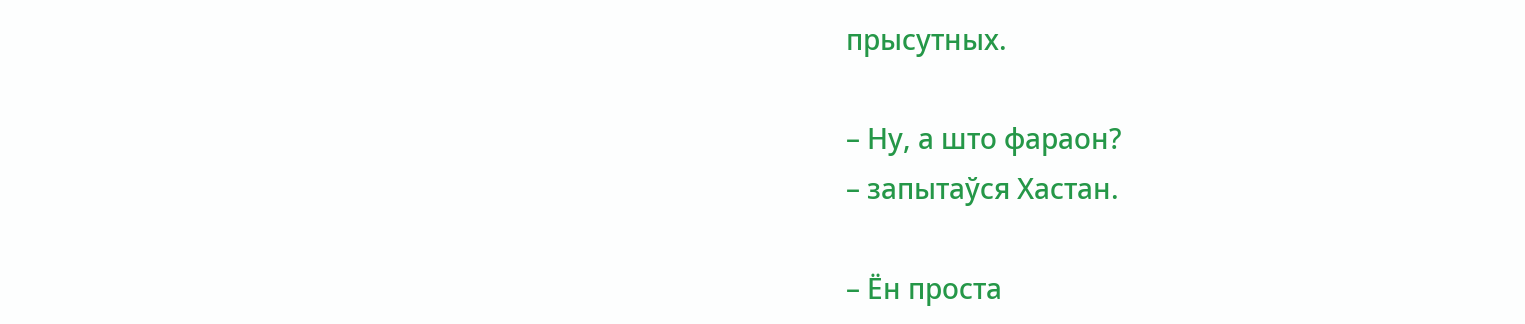прысутных.

– Ну, а што фараон?
– запытаўся Хастан.

– Ён проста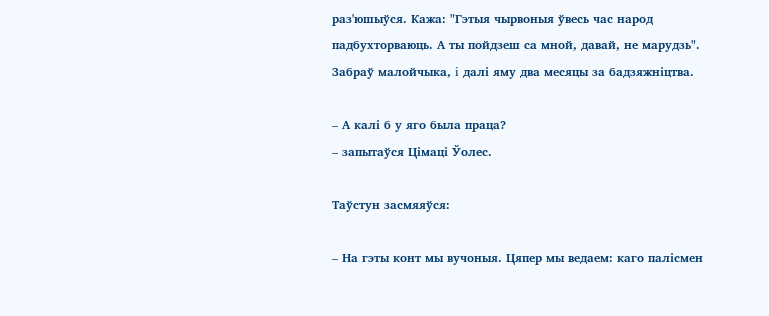раз'юшыўся. Кажа: "Гэтыя чырвоныя ўвесь час народ падбухторваюць. А ты пойдзеш са мной, давай, не марудзь". Забраў малойчыка, i далi яму два месяцы за бадзяжнiцтва.

– А калi б у яго была праца?
– запытаўся Цiмацi Ўолес.

Таўстун засмяяўся:

– На гэты конт мы вучоныя. Цяпер мы ведаем: каго палiсмен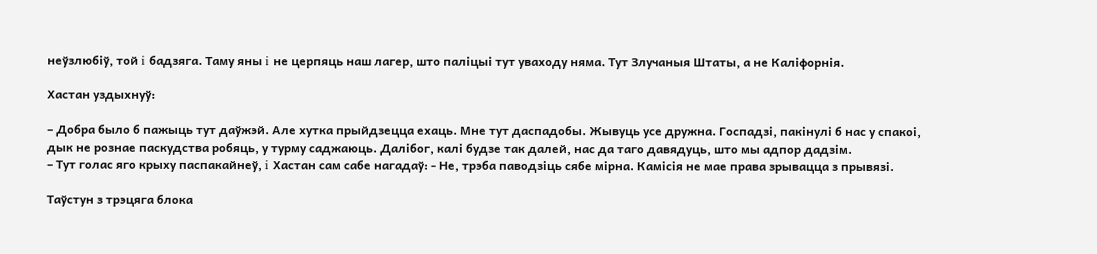неўзлюбiў, той i бадзяга. Таму яны i не церпяць наш лагер, што палiцыi тут уваходу няма. Тут Злучаныя Штаты, а не Калiфорнiя.

Хастан уздыхнуў:

– Добра было б пажыць тут даўжэй. Але хутка прыйдзецца ехаць. Мне тут даспадобы. Жывуць усе дружна. Госпадзi, пакiнулi б нас у спакоi, дык не рознае паскудства робяць, у турму саджаюць. Далiбог, калi будзе так далей, нас да таго давядуць, што мы адпор дадзiм.
– Тут голас яго крыху паспакайнеў, i Хастан сам сабе нагадаў: - Не, трэба паводзiць сябе мiрна. Камiсiя не мае права зрывацца з прывязi.

Таўстун з трэцяга блока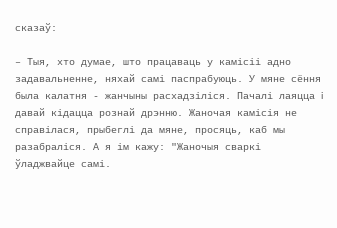сказаў:

– Тыя, хто думае, што працаваць у камiсii адно задавальненне, няхай самi паспрабуюць. У мяне сёння была калатня - жанчыны расхадзiлiся. Пачалi лаяцца i давай кiдацца рознай дрэнню. Жаночая камiсiя не справiлася, прыбеглi да мяне, просяць, каб мы разабралiся. А я iм кажу: "Жаночыя сваркi ўладжвайце самi.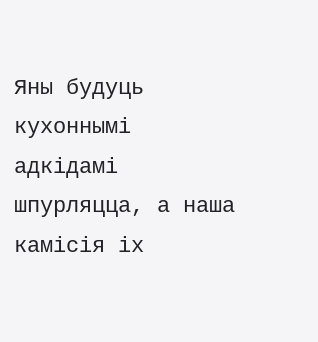Яны будуць кухоннымi адкiдамi шпурляцца, а наша камiсiя iх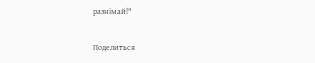разнiмай!"

Поделиться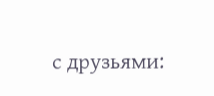с друзьями: